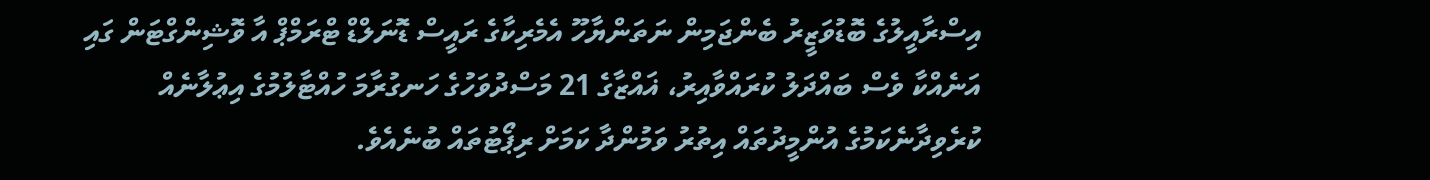އިސްރާއީލުގެ ބޮޑުވަޒީރު ބެންޖަމިން ނަތަންޔާހޫ އެމެރިކާގެ ރައީސް ޑޮނަލްޑް ޓްރަމްޕް އާ ވޮޝިންގްޓަން ގައި އަނެއްކާ ވެސް ބައްދަލު ކުރައްވާއިރު، ޣައްޒާގެ 21 މަސްދުވަހުގެ ހަނގުރާމަ ހުއްޓާލުމުގެ އިޢުލާނެއް ކުރެވިދާނެކަމުގެ އުންމީދުތައް އިތުރު ވަމުންދާ ކަމަށް ރިޕޯޓުތައް ބުނެއެވެ.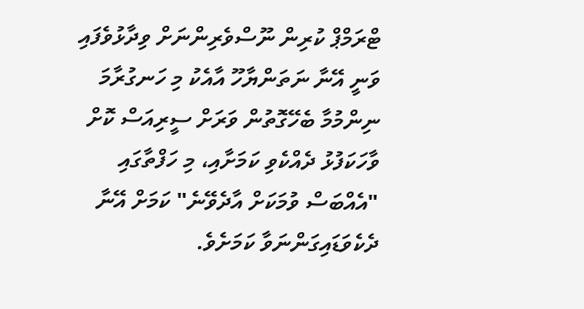ޓްރަމްޕް ކުރިން ނޫސްވެރިންނަށް ވިދާޅުވެފައި ވަނީ އޭނާ ނަތަންޔާހޫ އާއެކު މި ހަނގުރާމަ ނިންމުމާ ބެހޭގޮތުން ވަރަށް ސީރިއަސް ކޮށް ވާހަކަފުޅު ދެއްކެވި ކަމަށާއި، މި ހަފްތާގައި "އެއްބަސް ވުމަކަށް އާދެވޭނެ" ކަމަށް އޭނާ ދެކެވަޑައިގަންނަވާ ކަމަށެވެ.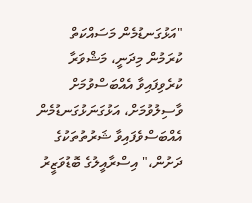"އަޅުގަނޑުމެން މަސައްކަތް ކުރަމުން މިދަނީ، މަޝްވަރާ ކުރެވިފައިވާ އެއްބަސްވުމަށް ވާސިލުވުމަށް، އަޅުގަނަޅުގަނޑުމެން އެއްބަސްވެފައިވާ ޝަރުތުތަކުގެ ދަށުން،" އިސްރާއީލުގެ ބޮޑުވަޒީރު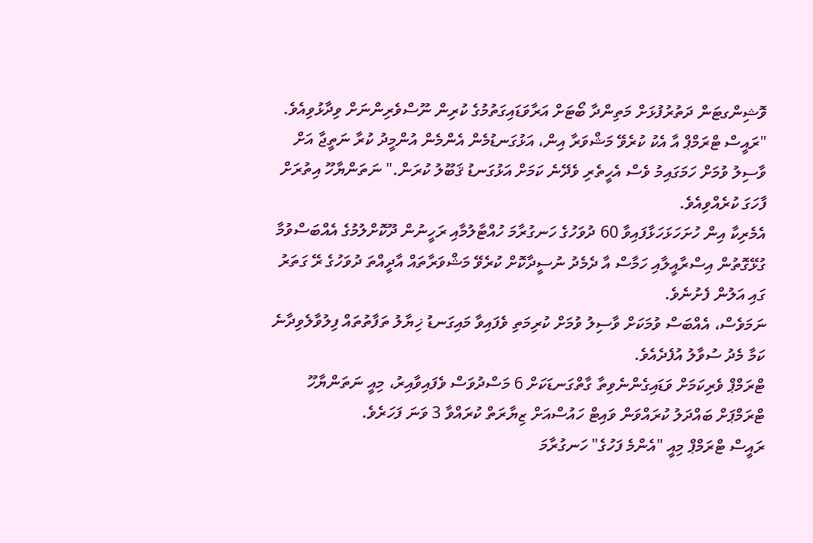ވޮޝިންގޓަން ދަތުރުފުޅަށް މަތިންދާ ބޯޓަށް އަރާވަޑައިގަތުމުގެ ކުރިން ނޫސްވެރިންނަށް ވިދާޅުވިއެވެ.
"ރައީސް ޓްރަމްޕް އާ އެކު ކުރެވޭ މަޝްވަރާ އިން، އަޅުގަނޑުމެން އެންމެން އުންމީދު ކުރާ ނަތީޖާ އަށް ވާސިލު ވުމަށް ހަމަގައިމު ވެސް އެހީތެރި ވެދޭނެ ކަމަށް އަޅުގަނޑު ޤަބޫލު ކުރަން." ނަތަންޔާހޫ އިތުރަށް ފާހަގަ ކުރެއްވިއެވެ.
އެމެރިކާ އިން ހުށަހަޅަހަޅާފައިވާ 60 ދުވަހުގެ ހަނގުރާމަ ހުއްޓާލުމާއި ރަހީނުން ދޫކޮށްލުމުގެ އެއްބަސްވުމާ ގުޅޭގޮތުން އިސްރާއީލާއި ހަމާސް އާ ދެމެދު ނުސީދާކޮށް ކުރެވޭ މަޝްވަރާތައް އާދީއްތަ ދުވަހުގެ ރޭ ގަތަރު ގައި އަލުން ފެށުނެވެ.
ނަމަވެސް، އެއްބަސް ވުމަކަށް ވާސިލު ވުމަށް ކުރިމަތި ވެފައިވާ މައިގަނޑު ޚިޔާލު ތަފާތުތައް ފިލުވާލެވިދާނެ ކަމާ މެދު ސުވާލު އުފެދެއެވެ.
ޓްރަމްޕް ވެރިކަމަށް ވަޑައިގެންނެވިތާ ގާތްގަނޑަކަށް 6 މަސްދުވަސް ވެފައިވާއިރު، މިއީ ނަތަންޔާހޫ ޓްރަމްޕަށް ބައްދަލު ކުރައްވަން ވައިޓް ހައުސްއަށް ޒިޔާރަތް ކުރައްވާ 3 ވަނަ ފަހަރެވެ.
ރައީސް ޓްރަމްޕް މިއީ "އެންމެ ފަހުގެ" ހަނގުރާމަ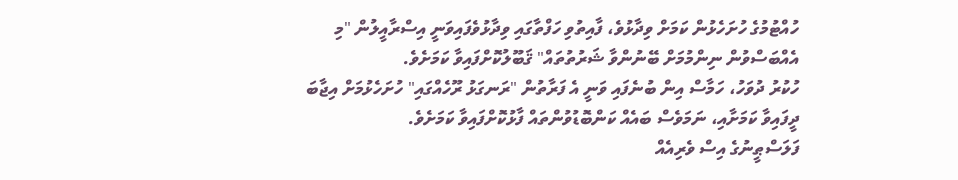ހުއްޓުމުގެ ހުށަހެޅުން ކަމަށް ވިދާޅުވެ، ފާއިތުވި ހަފްތާގައި ވިދާޅުވެފައިވަނީ އިސްރާއީލުން "މި އެއްބަސްވުން ނިންމުމަށް ބޭނުންވާ ޝަރުތުތައް" ޤަބޫލުކޮށްފައިވާ ކަމަށެވެ.
ހުކުރު ދުވަހު، ހަމާސް އިން ބުނެފައި ވަނީ އެ ފަރާތުން "ރަނގަޅު ރޫހެއްގައި" ހުށަހެޅުމަށް އިޖާބަ ދީފައިވާ ކަމަށާއި، ނަމަވެސް ބައެއް ކަންބޮޑުވުންތައް ފާޅުކޮށްފައިވާ ކަމަށެވެ.
ފަލަސްޠީނުގެ އިސް ވެރިއެއް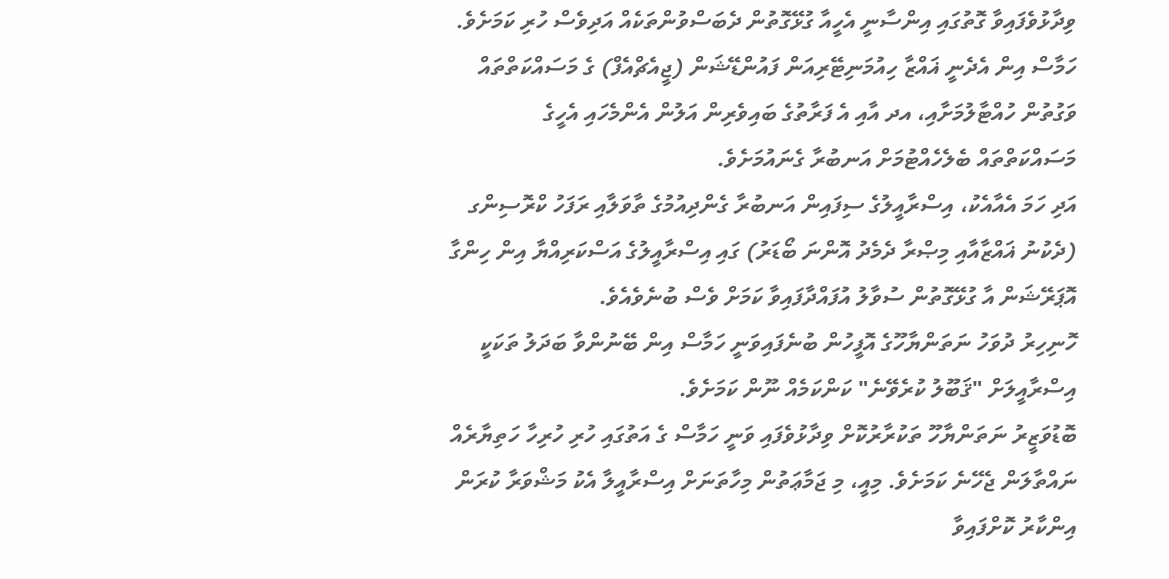ވިދާޅުވެފައިވާ ގޮތުގައި އިންސާނީ އެހީއާ ގުޅޭގޮތުން ދެބަސްވުންތަކެއް އަދިވެސް ހުރި ކަމަށެވެ. ހަމާސް އިން އެދެނީ ޣައްޒާ ހިއުމަނިޓޭރިއަން ފައުންޑޭޝަން (ޖީއެޗްއެފް) ގެ މަސައްކަތްތައް ވަގުތުން ހުއްޓާލުމަށާއި، އދ އާއި އެ ފަރާތުގެ ބައިވެރިން އަލުން އެންމެހައި އެހީގެ މަސައްކަތްތައް ބެލެހެއްޓުމަށް އަނބުރާ ގެނައުމަށެވެ.
އަދި ހަމަ އެއާއެކު، އިސްރާއީލުގެ ސިފައިން އަނބުރާ ގެންދިއުމުގެ ތާވަލާއި ރަފަހު ކްރޮސިންގ (ދެކުނު ޣައްޒާއާއި މިޞްރާ ދެމެދު އޮންނަ ބޯޑަރު) ގައި އިސްރާއީލުގެ އަސްކަރިއްޔާ އިން ހިންގާ އޮޕަރޭޝަން އާ ގުޅޭގޮތުން ސުވާލު އުފައްދާފައިވާ ކަމަށް ވެސް ބުނެވެއެވެ.
ހޮނިހިރު ދުވަހު ނަތަންޔާހޫގެ އޮފީހުން ބުނެފައިވަނީ ހަމާސް އިން ބޭނުންވާ ބަދަލު ތަކަކީ އިސްރާއީލަށް "ޤަބޫލު ކުރެވޭނެ" ކަންކަމެއް ނޫން ކަމަށެވެ.
ބޮޑުވަޒީރު ނަތަންޔާހޫ ތަކުރާރުކޮށް ވިދާޅުވެފައި ވަނީ ހަމާސް ގެ އަތުގައި ހުރި ހުރިހާ ހަތިޔާރެއް ނައްތާލަން ޖެހޭނެ ކަމަށެވެ. މިއީ، މި ޖަމާޢަތުން މިހާތަނަށް އިސްރާއީލާ އެކު މަޝްވަރާ ކުރަން އިންކާރު ކޮށްފައިވާ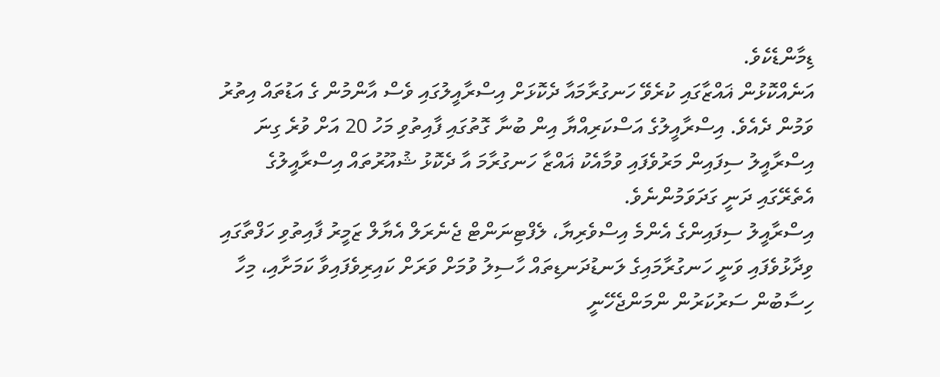ޑިމާންޑެކެވެ.
އަނެއްކޮޅުން ޣައްޒާގައި ކުރެވޭ ހަނގުރާމައާ ދެކޮޅަށް އިސްރާއީލުގައި ވެސް އާންމުން ގެ އަޑުތައް އިތުރު ވަމުން ދެއެވެ. އިސްރާއީލުގެ އަސްކަރިއްޔާ އިން ބުނާ ގޮތުގައި ފާއިތުވި މަހު 20 އަށް ވުރެ ގިނަ އިސްރާއީލު ސިފައިން މަރުވެފައި ވުމާއެކު ޣައްޒާ ހަނގުރާމަ އާ ދެކޮޅު ޝުއޫރުތައް އިސްރާއީލުގެ އެތެރޭގައި ދަނީ ގަދަވަމުންނެވެ.
އިސްރާއީލު ސިފައިންގެ އެންމެ އިސްވެރިޔާ، ލެފްޓިނަންޓް ޖެނެރަލް އެޔާލް ޒަމީރު ފާއިތުވި ހަފްތާގައި ވިދާޅުވެފައި ވަނީ ހަނގުރާމައިގެ ލަނޑުދަނޑިތައް ހާސިލު ވުމަށް ވަރަށް ކައިރިވެފައިވާ ކަމަށާއި، މިހާ ހިސާބުން ސަރުކަރުން ންމަންޖެހޭނީ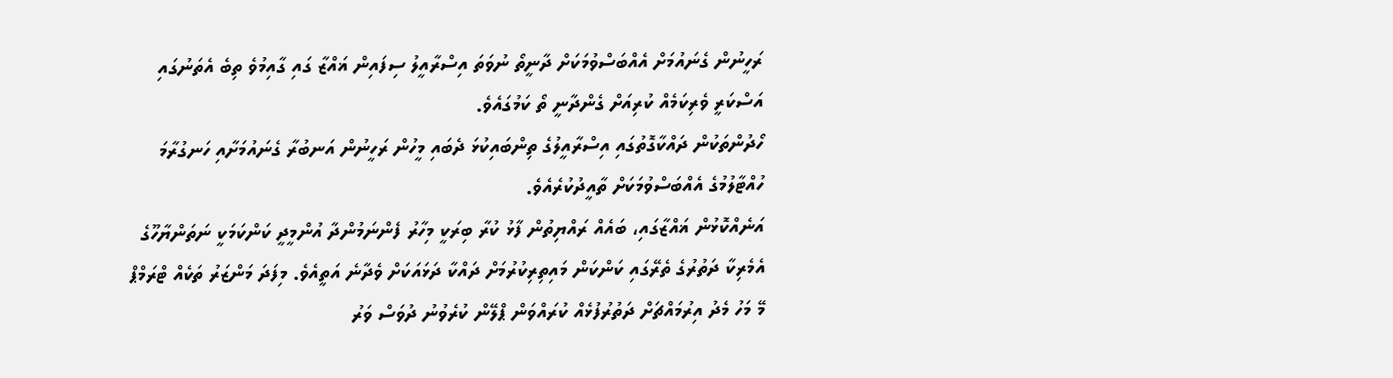ރަހީނުން ގެނައުމަށް އެއްބަސްވުމަކަށް ދާނީތޯ ނުވަތަ އިސްރާއީލު ސިފައިން ޣައްޒާ ގައި ގާއިމުވެ ތިބެ އެތަނުގައި އަސްކަރީ ވެރިކަމެއް ކުރިއަށް ގެންދާނީ ތޯ ކަމުގައެވެ.
ހޯދުންތަކުން ދައްކާގޮތުގައި އިސްރާއީލުގެ ތިންބައިކުޅަ ދެބައި މީހުން ރަހީނުން އަނބުރާ ގެނައުމަށާއި ހަނގުރާމަ ހުއްޓާލުމުގެ އެއްބަސްވުމަކަށް ތާއީދުކުރެއެވެ.
އަނެއްކޮޅުން ޣައްޒާގައި، ބައެއް ރައްޔިތުން ފާޅު ކުރާ ބިރަކީ މިހާރު ފެންނަމުންދާ އުންމީދީ ކަންކަމަކީ ނަތަންޔާހޫގެ އެމެރިކާ ދަތުރުގެ ތެރޭގައި ކަންކަން މައިތިރިކުރުމަށް ދައްކާ ދަޅައަކަށް ވެދާނެ އަތީއެވެ. މިފަދަ މަންޒަރު ތަކެއް ޓްރަމްޕް މޭ މަހު މެދު އިރުމައްޗަށް ދަތުރުފުޅެއް ކުރައްވަން ޕްލޭން ކުރެވުނު ދުވަސް ވަރު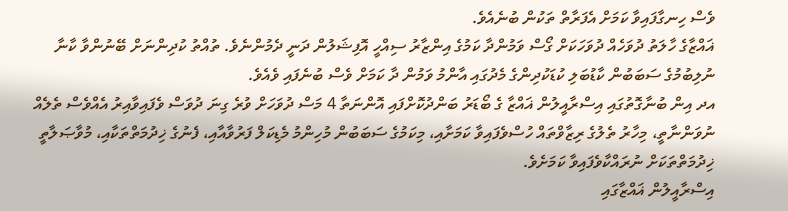ވެސް ހިނގާފައިވާ ކަމަށް އެފަރާތް ތަކުން ބުނެއެވެ.
ޣައްޒާގެ ހާލަތު ދުވަހެއް ދުވަހަކަށް ގޯސް ވަމުންދާ ކަމުގެ އިންޒާރު ސިއްހީ އޮފިޝަލުން ދަނީ ދެމުންނެވެ. ތުއްތު ކުދިންނަށް ބޭނުންވާ ކާނާ ނުލިބުމުގެ ސަބަބުން ކާޑުބަލި ކުޑަކުދިންގެ މެދުގައި އާންމު ވަމުން ދާ ކަމަށް ވެސް ބުނެފައި ވެއެވެ.
އދ އިން ބުނާގޮތުގައި އިސްރާއީލުން ޣައްޒާ ގެ ބޯޑަރު ބަންދުކޮށްފައި އޮންނަތާ 4 މަސް ދުވަހަށް ވުރެ ގިނަ ދުވަސް ވެފައިވާއިރު އެއްވެސް ތެލެއް ނުވަންނާތީ، މިހާރު ތެލުގެ ރިޒާވްތައް ހުސްވެފައިވާ ކަމަށާއި، މިކަމުގެ ސަބަބުން މުހިންމު މެޑިކަލް ފަރުވާއާއި، ފެނުގެ ޚިދުމަތްތަކާއި، މުވާޞަލާތީ ޚިދުމަތްތަކަށް ނުރައްކާވެފައިވާ ކަމަށެވެ.
އިސްރާއީލުން ޣައްޒާގައި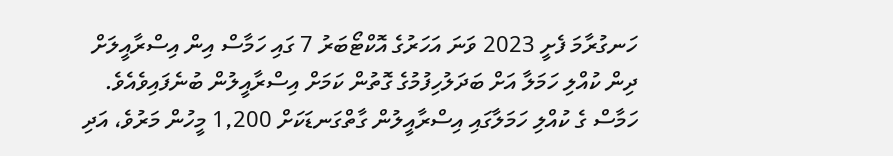ހަނގުރާމަ ފެށީ 2023 ވަނަ އަހަރުގެ އޮކްޓޯބަރު 7 ގައި ހަމާސް އިން އިސްރާއީލަށް ދިން ކުއްލި ހަމަލާ އަށް ބަދަލުހިފުމުގެ ގޮތުން ކަމަށް އިސްރާއީލުން ބުނެފައިވެއެވެ. ހަމާސް ގެ ކުއްލި ހަމަލާގައި އިސްރާއީލުން ގާތްގަނޑަކަށް 1,200 މީހުން މަރުވެ، އަދި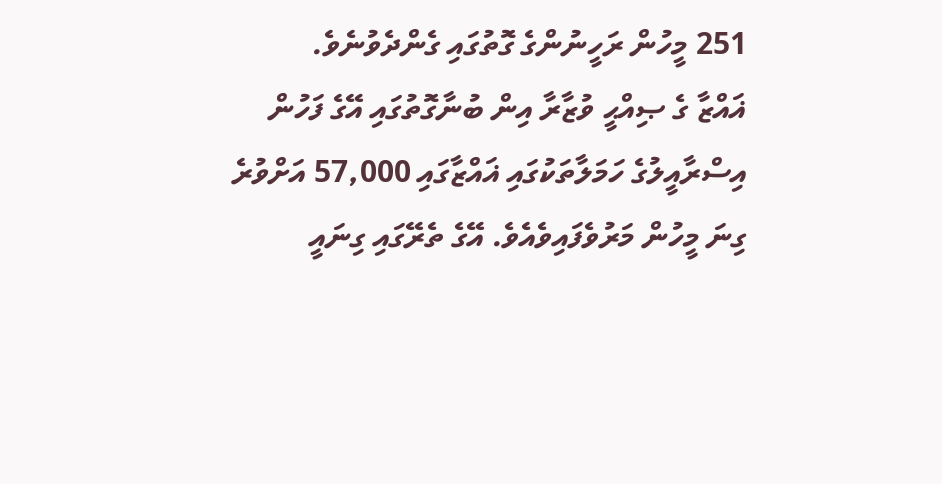251 މީހުން ރަހީނުންގެ ގޮތުގައި ގެންދެވުނެވެ.
ޣައްޒާ ގެ ޞިއްޙީ ވުޒާރާ އިން ބުނާގޮތުގައި އޭގެ ފަހުން އިސްރާއީލުގެ ހަމަލާތަކުގައި ޣައްޒާގައި 57,000 އަށްވުރެ ގިނަ މީހުން މަރުވެފައިވެއެވެ. އޭގެ ތެރޭގައި ގިނައީ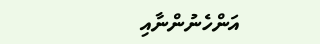އަންހެނުންނާއި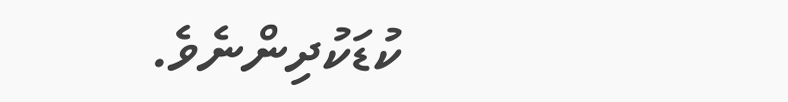ކުޑަކުދިންނެވެ.